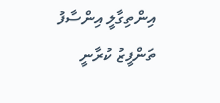އިންތިގާލީ އިންސާފު ތަންފީޒު ކުރާނީ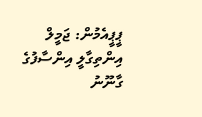ޕީޕީއެމުން: ޖަމީލް
އިންތިގާލީ އިންސާފުގެ ގާނޫނު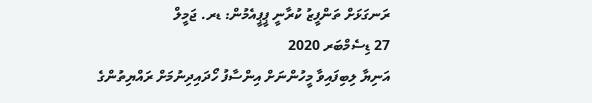ރަނގަޅަށް ތަންފީޒު ކުރާނީ ޕީޕީއެމުން: ޑރ. ޖަމީލް
27 ޑިސެމްބަރ 2020
އަނިޔާ ލިބިފައިވާ މީހުންނަށް އިންސާފު ހޯދައިދިނުމަށް ރައްޔިތުންގެ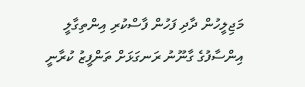މަޖިލީހުން ދާދި ފަހުން ފާސްކުރި އިންތިގާލީ އިންސާފުގެ ގާނޫނު ރަނގަޅަށް ތަންފީޒު ކުރާނީ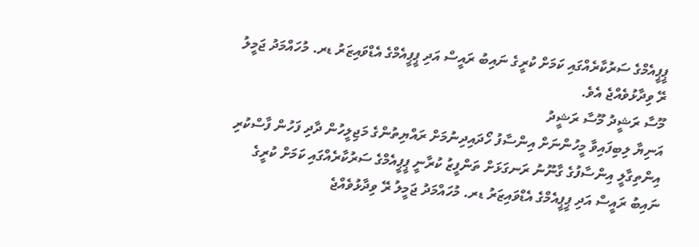ޕީޕީއެމްގެ ސަރުކާރެއްގައި ކަމަށް ކުރީގެ ނައިބު ރައީސް އަދި ޕީޕީއެމްގެ އެޑްވައިޒަރު ޑރ. މުހައްމަދު ޖަމީލު ރޭ ވިދާޅުވެއްޖެ އެވެ.
މޫސާ ރަޝީދު މޫސާ ރަޝީދު
އަނިޔާ ލިބިފައިވާ މީހުންނަށް އިންސާފު ހޯދައިދިނުމަށް ރައްޔިތުންގެ މަޖިލީހުން ދާދި ފަހުން ފާސްކުރި އިންތިގާލީ އިންސާފުގެ ގާނޫނު ރަނގަޅަށް ތަންފީޒު ކުރާނީ ޕީޕީއެމްގެ ސަރުކާރެއްގައި ކަމަށް ކުރީގެ ނައިބު ރައީސް އަދި ޕީޕީއެމްގެ އެޑްވައިޒަރު ޑރ. މުހައްމަދު ޖަމީލު ރޭ ވިދާޅުވެއްޖެ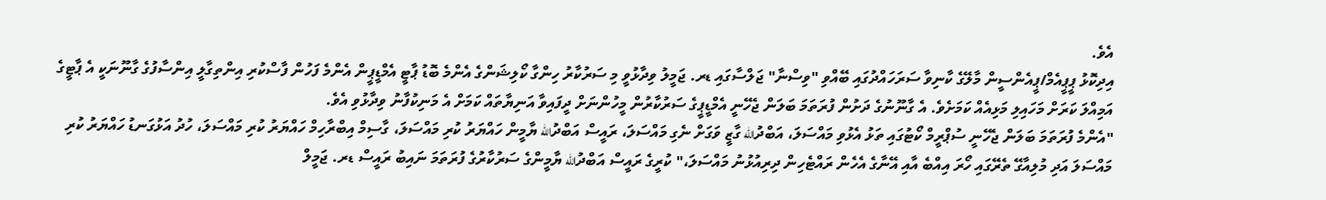އެވެ.
އިދިކޮޅު ޕީޕީއެމް/ޕީއެންސީން މާލޭގެ ކާނިވާ ސަރަހައްދުގައި ބޭއްވި "ވިސްނާ" ޖަލްސާގައި ޑރ. ޖަމީލު ވިދާޅުވީ މި ސަރުކާރު ހިންގާ ކޯލިޝަންގެ އެންމެ ބޮޑު ޕާޓީ އެމްޑީޕީން އެންމެ ފަހުން ފާސްކުރި އިންތިގާލީ އިންސާފުގެ ގާނޫނަކީ އެ ޕާޓީގެ އަމިއްލަ ކަރަށް މަހައިލި މަޅިއެއް ކަމަށެވެ. އެ ގާނޫނުގެ ދަށުން ފުރަތަމަ ބަލަން ޖެހޭނީ އެމްޑީޕީގެ ސަރުކާރުން މީހުންނަށް ދީފައިވާ އަނިޔާތައް ކަމަށް އެ މަނިކުފާނު ވިދާޅުވި އެވެ.
"އެންމެ ފުރަތަމަ ބަލަން ޖެހޭނީ ސުޕްރީމް ކޯޓުގައި ތަޅު އެޅުވި މައްސަލަ، އަބްދުالله ގާޒީ ވަގަށް ނެގި މައްސަލަ، ރައީސް އަބްދުالله ޔާމީން ހައްޔަރު ކުރި މައްސަލަ، ގާސިމް އިބްރާހިމް ހައްޔަރު ކުރި މައްސަލަ، ހުދު އަޅުގަނޑު ހައްޔަރު ކުރި މައްސަލަ އަދި މުލިއާގޭ ތެރޭގައި ހޯރަ އިއްބެ އާއި އޭނާގެ އެހެން ރައްޓެހިން ދިރިއުޅުނު މައްސަލަ،" ކުރީގެ ރައީސް އަބްދުالله ޔާމީންގެ ސަރުކާރުގެ ފުރަތަމަ ނައިބު ރައީސް ޑރ. ޖަމީލް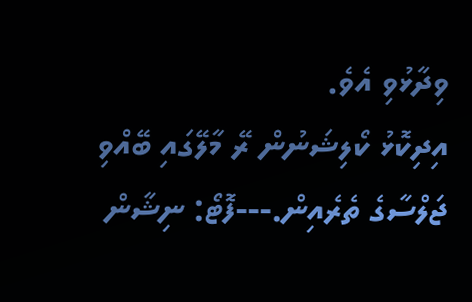ވިދާޅުވި އެވެ.
އިދިކޮޅު ކޯލިޝަނުން ރޭ މާލޭގައި ބޭއްވި ޖަލްސާގެ ތެރެއިން.---ފޮޓޯ: ނިޝާން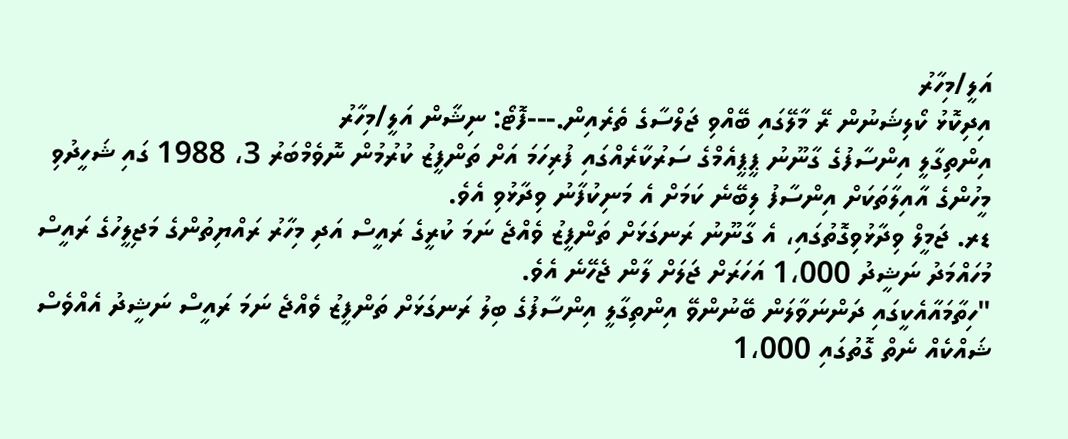އަލީ/މިހާރު
އިދިކޮޅު ކޯލިޝަނުން ރޭ މާލޭގައި ބޭއްވި ޖަލްސާގެ ތެރެއިން.---ފޮޓޯ: ނިޝާން އަލީ/މިހާރު
އިންތިގާލީ އިންސާފުގެ ގާނޫނު ޕީޕީއެމްގެ ސަރުކާރެއްގައި ފުރިހަމަ އަށް ތަންފީޒު ކުރުމުން ނޮވެމްބަރު 3، 1988 ގައި ޝަހީދުވި މީހުންގެ އާއިލާތަކަށް އިންސާފު ލިބޭނެ ކަމަށް އެ މަނިކުފާނު ވިދާޅުވި އެވެ.
ޑރ. ޖަމީލް ވިދާޅުވިގޮތުގައި، އެ ގާނޫނު ރަނގަޅަށް ތަންފީޒު ވެއްޖެ ނަމަ ކުރީގެ ރައީސް އަދި މިހާރު ރައްޔިތުންގެ މަޖިލީހުގެ ރައީސް މުހައްމަދު ނަޝީދު 1،000 އަހަރަށް ޖަލަށް ލާން ޖެހޭނެ އެވެ.
"ހިތާމައާއެކީގައި ދަންނަވާލަން ބޭނުންވޭ އިންތިގާލީ އިންސާފުގެ ބިލު ރަނގަޅަށް ތަންފީޒު ވެއްޖެ ނަމަ ރައީސް ނަޝީދު އެއްވެސް ޝައްކެއް ނެތް ގޮތުގައި 1،000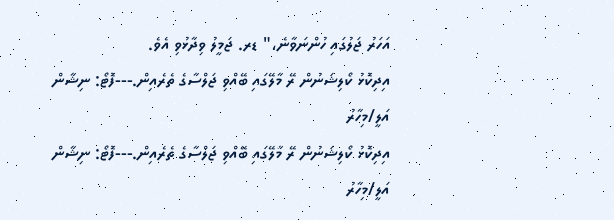އަހަރު ޖަލުގައި ހުންނަވާނެ،" ޑރ. ޖަމީލު ވިދާޅުވި އެވެ.
އިދިކޮޅު ކޯލިޝަނުން ރޭ މާލޭގައި ބޭއްވި ޖަލްސާގެ ތެރެއިން.---ފޮޓޯ: ނިޝާން އަލީ/މިހާރު
އިދިކޮޅު ކޯލިޝަނުން ރޭ މާލޭގައި ބޭއްވި ޖަލްސާގެ ތެރެއިން.---ފޮޓޯ: ނިޝާން އަލީ/މިހާރު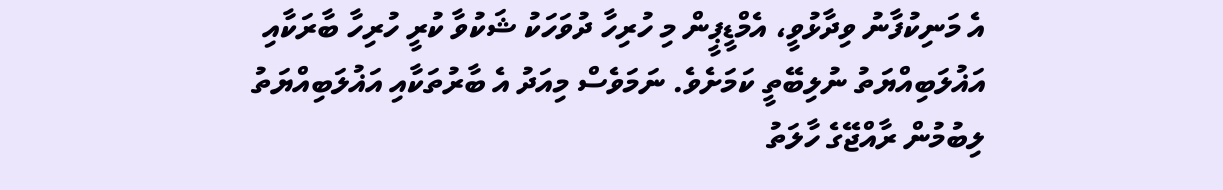އެ މަނިކުފާނު ވިދާޅުވީ، އެމްޑީޕީން މި ހުރިހާ ދުވަހަކު ޝަކުވާ ކުރީ ހުރިހާ ބާރަކާއި އަޣުލަބިއްޔަތު ނުލިބޭތީ ކަމަށެވެ. ނަމަވެސް މިއަދު އެ ބާރުތަކާއި އަޣުލަބިއްޔަތު ލިބުމުން ރާއްޖޭގެ ހާލަތު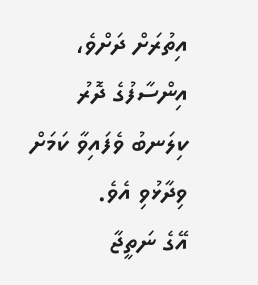އިތުރަށް ދަށްވެ، އިންސާފުގެ ދޮރު ކިލަނބު ވެފައިވާ ކަމަށް ވިދާޅުވި އެވެ.
އޭގެ ނަތީޖާ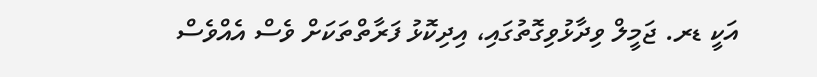އަކީ ޑރ. ޖަމީލް ވިދާޅުވިގޮތުގައި، އިދިކޮޅު ފަރާތްތަކަށް ވެސް އެއްވެސް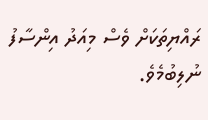ރައްޔިތަކަށް ވެސް މިއަދު އިންސާފު ނުލިބުމެވެ.